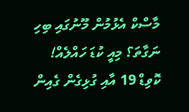މާސްކް އެޅުމުން މޫނުގައި ބިހި ނަގާތަ؟ މިއީ ކުޑަ ހައްލެއް!
ކޮވިޑް 19 އާއި ގުޅިގެން ގެއިން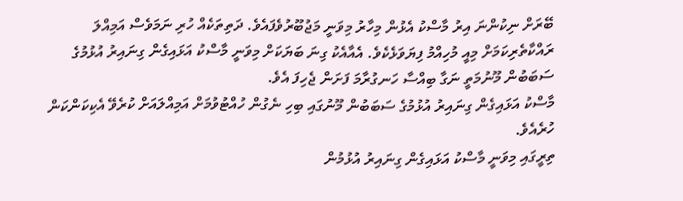ބޭރަށް ނިކުންނަ އިރު މާސްކު އެޅުން މިހާރު މިވަނީ މަޖުބޫރުވެފައެވެ. ދަތިތަކެއް ހުރި ނަމަވެސް އަމިއްލަ ރައްކާތެރިކަމަށް މިއީ މުހިއްމު ފިޔަވަޅެކެވެ. އެއާއެކު ގިނަ ބަޔަކަށް މިވަނީ މާސްކު އަޅައިގެން ގިނައިރު އުޅުމުގެ ސަބަބުން މޫނުމަތީ ނަގާ ބިއްސާ ހަނގުރާމަ ފަށަން ޖެހިފަ އެވެ.
މާސްކު އަޅައިގެން ގިނައިރު އުޅުމުގެ ސަބަބުން މޫނުގައި ބިހި ނެގުން ހުއްޓުވުމަށް އަމިއްލައަށް ކުރެވޭ އެކިކަންކަން ހުރެއެވެ.
ތިރީގައި މިވަނީ މާސްކު އަޅައިގެން ގިނައިރު އުޅުމުން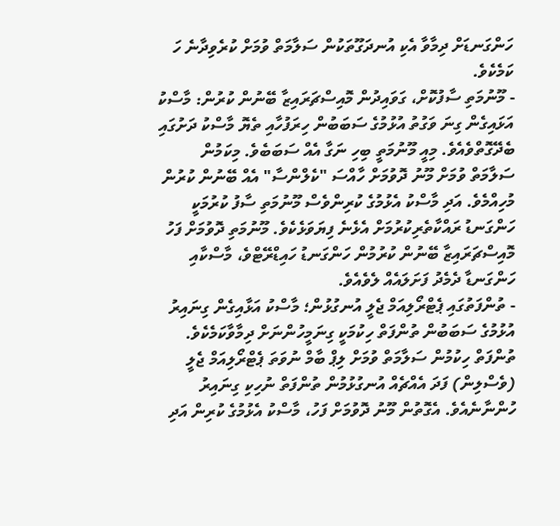ހަންގަނޑަށް ދިމާވާ އެކި އުނދަގޫތަކުން ސަލާމަތް ވުމަށް ކުރެވިދާނެ ހަ ކަމެކެވެ.
- މޫނުމަތި ސާފުކޮށް، ގަވައިދުން މޮއިސްޗަރައިޒާ ބޭނުން ކުރުން: މާސްކު އަޅައިގެން ގިނަ ވަގުތު އުޅުމުގެ ސަބަބުން ހިރަފުހާއި ތެޔޮ މާސްކު ދަށުގައި ބެދޭގޮތްވެއެވެ. މިއީ މޫނުމަތީ ބިހި ނަގާ އެއް ސަބަބެވެ. މިކަމުން ސަލާމަތް ވުމަށް މޫނު ދޮވުމަށް ހާއްސަ "ކެލްންސާ" އެއް ބޭނުން ކުރުން މުހިއްމެވެ. އަދި މާސްކު އެޅުމުގެ ކުރިންވެސް މޫނުމަތި ސާފު ކުރުމަކީ ހަންގަނޑު ރައްކާތެރިކުރުމަށް އެޅެނެ ފިޔަވަޅެކެވެ. މޫނުމަތި ދޮވުމަށް ފަހު މޮއިސްޗަރައިޒާ ބޭނުން ކުރުމުން ހަންގަނޑު ހައިޑްރޭޓްވެ، މާސްކާއި ހަންގަނޑާ ދެމެދު ފަށަލައެއް ލެވެއެވެ.
- ތުންފަތުގައި ޕެޓްރޯލިއަމް ޖެލީ އުނގުޅުން؛ މާސްކު އަޅާއިގެން ގިނައިރު އުޅުމުގެ ސަބަބުން ތުންފަތް ހިކުމަކީ ގިނަމީހުންނަށް ދިމާވާކަމެކެވެ. ތުންފަތް ހިކުމުން ސަލާމަތް ވުމަށް ލިޕް ބާމް ނުވަތަ ޕެޓްރޯލިއަމް ޖެލީ (ވެސްލިން) ފަދަ އެއްޗެއް އުނގުޅުމުން ތުންފަތް ނުހިކި ގިނައިރު ހުންނާނެއެވެ. އެގޮތުން މޫނު ދޮވުމަށް ފަހު، މާސްކު އެޅުމުގެ ކުރިން އަދި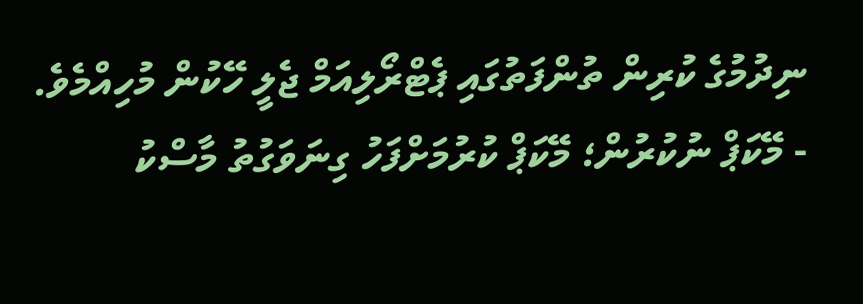ނިދުމުގެ ކުރިން ތުންފަތުގައި ޕެޓްރޯލިއަމް ޖެލީ ހޭކުން މުހިއްމެވެ.
- މޭކަޕް ނުކުރުން؛ މޭކަޕް ކުރުމަށްފަހު ގިނަވަގުތު މާސްކު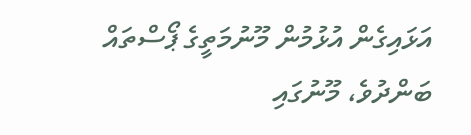އަޅައިގެން އުޅުމުން މޫނުމަތީގެ ޕޯސްތައް ބަންދުވެ، މޫނުގައި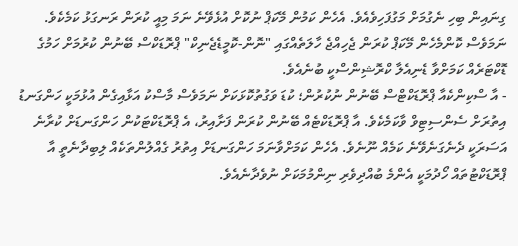ގިނައިން ބިހި ނެގުމަށް މަގުފަހިވެއެވެ. އެހެން ކަމުން މޭކަޕް ނުކޮށް އުޅެވޭނެ ނަމަ މިއީ ކުރަން ރަނގަޅު ކަމެކެވެ. ނަމަވެސް ކޮންމެހެން މޭކަޕް ކުރަން ޖެހިއްޖެ ހާލަތެއްގައި "ނޮން-ކޮމީޑެޖެނިކް" ޕްރޮޑަކްސް ބޭނުން ކުރުމަށް ހަމުގެ ޑޮކްޓަރެއް ކަމަށްވާ ޑެނިއެލާ ކްރޮޝިންސްކީ ބުނެއެވެ.
- އާ ސްކިންކެއާ ޕްރޮޑަކްޓްސް ބޭނުން ނުކުރުން؛ ކުޑަ ވަގުތުކޮޅަކަށް ނަމަވެސް މާސްކު އަޅާއިގެން އުޅުމަކީ ހަންގަނޑު އިތުރަށް ސެންސިޓިވް ވާކަމެކެވެ. އާ ޕްރޮޑަކްޓެއް ބޭނުން ކުރަން ފަށާއިރު، އެ ޕްރޮޑަކްޓަކުން ހަންގަނޑަށް ކުރާނެ އަސަރަކީ ދެނެގަނެވޭނެ ކަމެއް ނޫނެވެ. އެހެން ކަމަށްވާނަމަ ހަންގަނޑަށް އިތުރު ގެއްލުންތަކެއް ލިބިދާނެތީ އާ ޕްރޮޑަކްޓުތައް ހޯދުމަކީ އެންމެ ބުއްދިވެރި ނިންމުމަކަށް ނުވެދާނެއެވެ.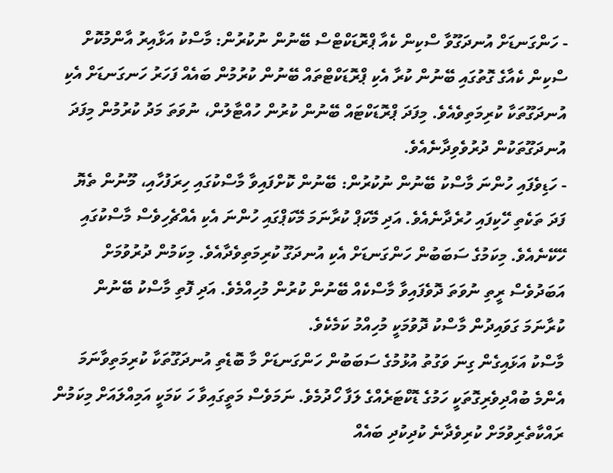- ހަންގަނޑަށް އުނދަގޫވާ ސްކިން ކެއާ ޕްރޮޑަކްޓްސް ބޭނުން ނުކުރުން: މާސްކު އަޅާއިރު އާންމުކޮށް ސްކިން ކެއާގެ ގޮތުގައި ބޭނުން ކުރާ އެކި ޕްރޮޑަކްޓްތައް ބޭނުން ކުރުމުން ބައެއް ފަހަރު ހަނގަނޑަށް އެކި އުނދަގޫތަކާ ކުރިމަތިވެއެވެ. މިފަދަ ޕްރޮޑަކްޓައް ބޭނުން ކުރުން ހުއްޓާލުން، ނުވަތަ މަދު ކުރުމުން މިފަދަ އުނދަގޫތަކުން ދުރުވެވިދާނެއެވެ.
- ހަޑިވެފައި ހުންނަ މާސްކު ބޭނުން ނުކުރުން: ބޭނުން ކޮށްފައިވާ މާސްކުގައި ހިރަފުހާއި، މޫނުން ތެޔޮ ފަދަ ތަކެތި ހޭކިފައި ހުރެދާނެއެވެ. އަދި މޭކަޕް ކުރާނަމަ މޭކަޕްގައި ހުންނަ އެކި އެއްޗެހިވެސް މާސްކުގައި ހޭކޭނެއެވެ. މިކަމުގެ ސަބަބުން ހަންގަނޑަށް އެކި އުނދަގޫ ކުރިމަތިވެދާއެވެ. މިކަމުން ދުރުވުމަށް އަބަދުވެސް ރީތި ނުވަތަ ދޮވެފައިވާ މާސްކެއް ބޭނުން ކުރުން މުހިއްމެވެ. އަދި ފޮތި މާސްކު ބޭނުން ކުރާނަމަ ގަވައިދުން މާސްކު ދޮވުމަކީ މުހިއްމު ކަމެކެވެ.
މާސްކު އަޅައިގެން ގިނަ ވަގުތު އުޅުމުގެ ސަބަބުން ހަންގަނޑަށް މާ ބޮޑެތި އުނދަގޫތަކާ ކުރިމަތިވާނަމަ އެންމެ ބުއްދިވެރިގޮތަކީ ހަމުގެ ޑޮކްޓަރެއްގެ ލަފާ ހޯދުމެވެ. ނަމަވެސް މަތީގައިވާ ހަ ކަމަކީ އަމިއްލައަށް މިކަމުން ރައްކާތެރިވުމަށް ކުރިވެދާނެ ކުދިކުދި ބައެއް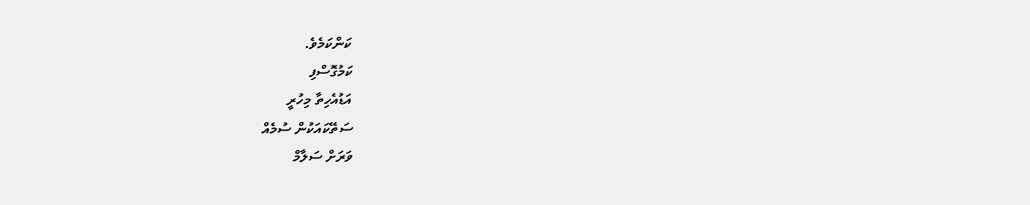ކަންކަމެވެ.
ކަމުގޮސްފި
އަޑުއެހިތާ މިހުރީ
ސަތޭކައަކުން ސުމެއް
ވަރަށް ސަލާމް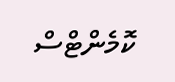ކޮމެންޓްސް